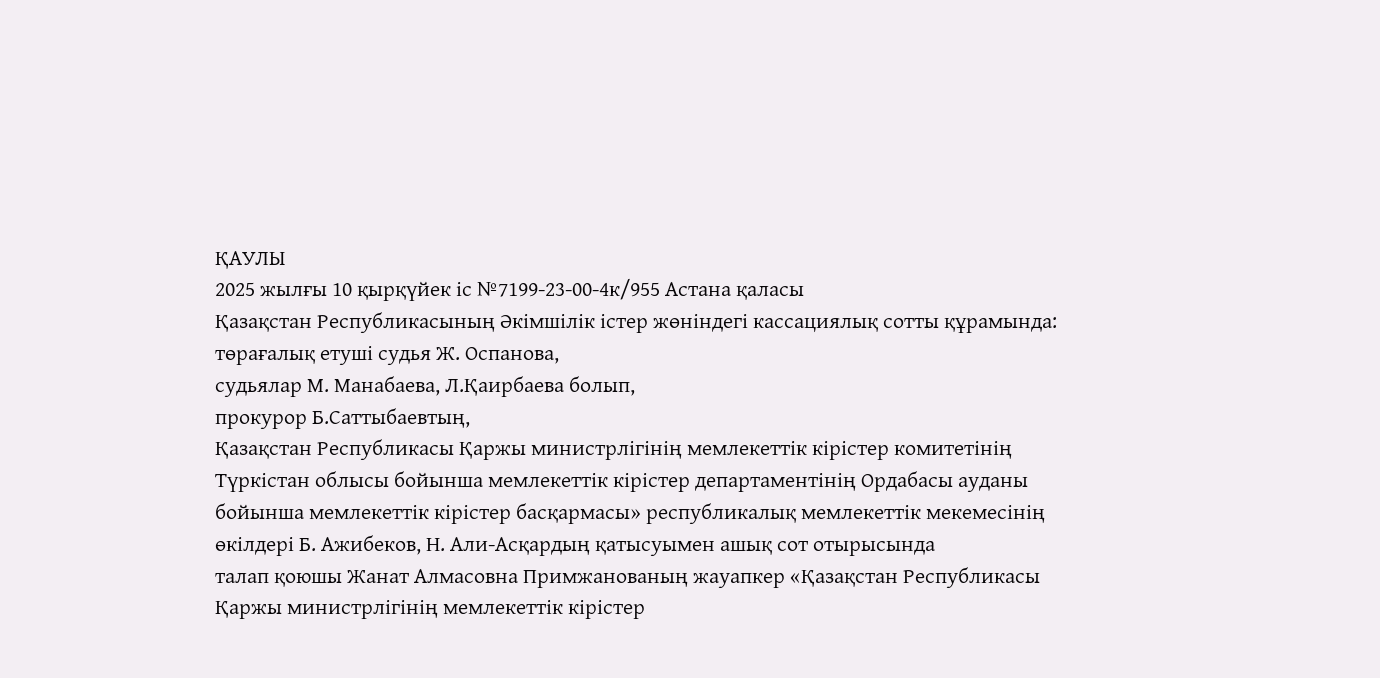ҚАУЛЫ
2025 жылғы 10 қырқүйек іс №7199-23-00-4к/955 Астана қаласы
Қазақстан Республикасының Әкімшілік істер жөніндегі кассациялық сотты құрамында:
төрағалық етуші судья Ж. Оспанова,
судьялар М. Манабаева, Л.Қаирбаева болып,
прокурор Б.Саттыбаевтың,
Қазақстан Республикасы Қаржы министрлігінің мемлекеттік кірістер комитетінің Түркістан облысы бойынша мемлекеттік кірістер департаментінің Ордабасы ауданы бойынша мемлекеттік кірістер басқармасы» республикалық мемлекеттік мекемесінің өкілдері Б. Ажибеков, Н. Али-Асқардың қатысуымен ашық сот отырысында
талап қоюшы Жанат Алмасовна Примжанованың жауапкер «Қазақстан Республикасы Қаржы министрлігінің мемлекеттік кірістер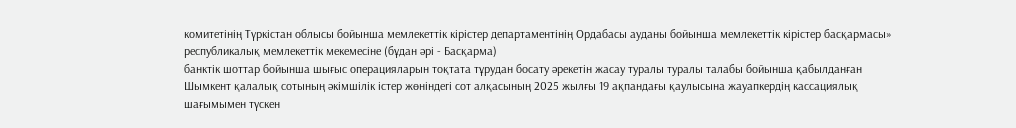комитетінің Түркістан облысы бойынша мемлекеттік кірістер департаментінің Ордабасы ауданы бойынша мемлекеттік кірістер басқармасы» республикалық мемлекеттік мекемесіне (бұдан әрі - Басқарма)
банктік шоттар бойынша шығыс операцияларын тоқтата тұрудан босату әрекетін жасау туралы туралы талабы бойынша қабылданған
Шымкент қалалық сотының әкімшілік істер жөніндегі сот алқасының 2025 жылғы 19 ақпандағы қаулысына жауапкердің кассациялық шағымымен түскен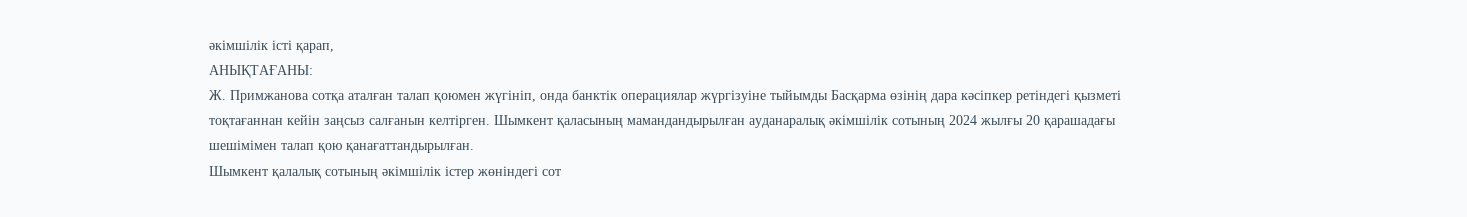әкімшілік істі қарап,
АНЫҚТАҒАНЫ:
Ж. Примжанова сотқа аталған талап қоюмен жүгініп, онда банктік операциялар жүргізуіне тыйымды Басқарма өзінің дара кәсіпкер ретіндегі қызметі тоқтағаннан кейін заңсыз салғанын келтірген. Шымкент қаласының мамандандырылған ауданаралық әкімшілік сотының 2024 жылғы 20 қарашадағы шешімімен талап қою қанағаттандырылған.
Шымкент қалалық сотының әкімшілік істер жөніндегі сот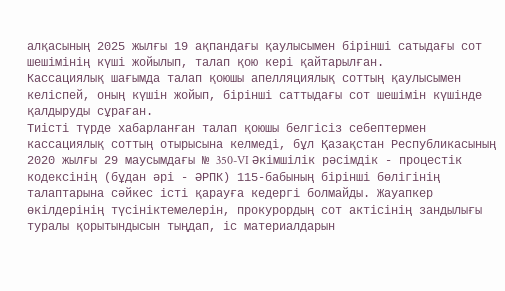алқасының 2025 жылғы 19 ақпандағы қаулысымен бірінші сатыдағы сот шешімінің күші жойылып, талап қою кері қайтарылған.
Кассациялық шағымда талап қоюшы апелляциялық соттың қаулысымен келіспей, оның күшін жойып, бірінші саттыдағы сот шешімін күшінде қалдыруды сұраған.
Тиісті түрде хабарланған талап қоюшы белгісіз себептермен кассациялық соттың отырысына келмеді, бұл Қазақстан Республикасының 2020 жылғы 29 маусымдағы № 350-VI Әкімшілік рәсімдік - процестік кодексінің (бұдан әрі - ӘРПК) 115-бабының бірінші бөлігінің талаптарына сәйкес істі қарауға кедергі болмайды. Жауапкер өкілдерінің түсініктемелерін, прокурордың сот актісінің зандылығы туралы қорытындысын тыңдап, іс материалдарын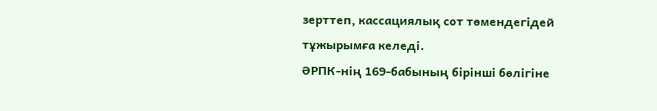зерттеп, кассациялық сот төмендегідей тұжырымға келеді.
ӘРПК-нің 169-бабының бірінші бөлігіне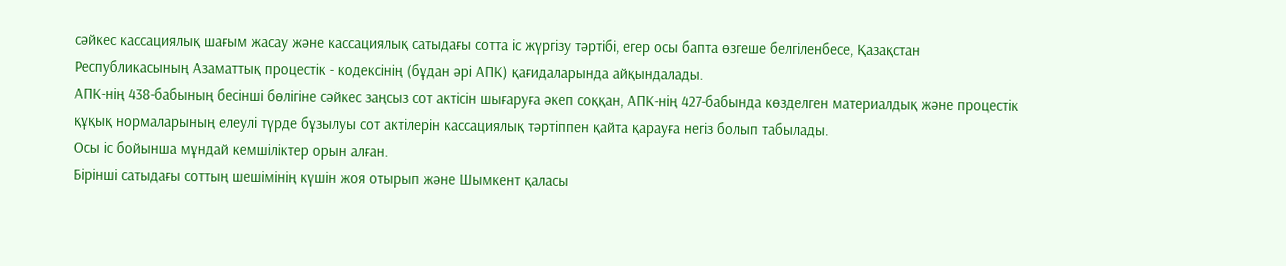сәйкес кассациялық шағым жасау және кассациялық сатыдағы сотта іс жүргізу тәртібі, егер осы бапта өзгеше белгіленбесе, Қазақстан Республикасының Азаматтық процестік - кодексінің (бұдан әрі АПК) қағидаларында айқындалады.
АПК-нің 438-бабының бесінші бөлігіне сәйкес заңсыз сот актiсiн шығаруға әкеп соққан, АПК-нің 427-бабында көзделген материалдық және процестік құқық нормаларының елеулi түрде бұзылуы сот актілерін кассациялық тәртіппен қайта қарауға негiз болып табылады.
Осы іс бойынша мұндай кемшіліктер орын алған.
Бірінші сатыдағы соттың шешімінің күшін жоя отырып және Шымкент қаласы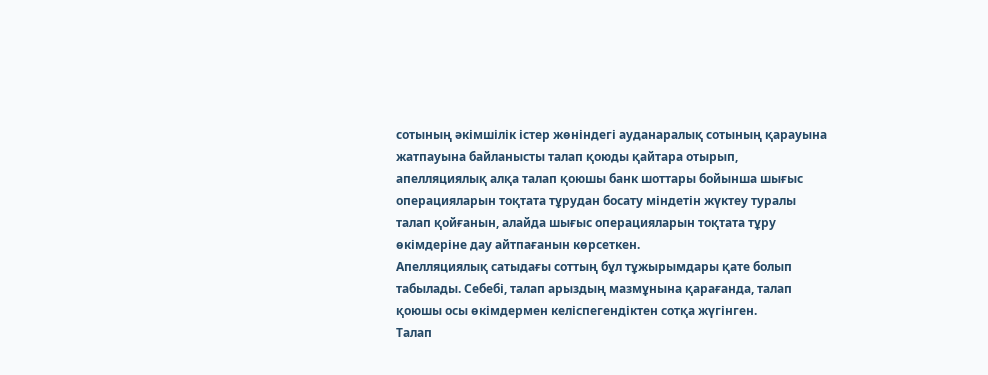сотының әкімшілік істер жөніндегі ауданаралық сотының қарауына жатпауына байланысты талап қоюды қайтара отырып, апелляциялық алқа талап қоюшы банк шоттары бойынша шығыс операцияларын тоқтата тұрудан босату міндетін жүктеу туралы талап қойғанын, алайда шығыс операцияларын тоқтата тұру өкімдеріне дау айтпағанын көрсеткен.
Апелляциялық сатыдағы соттың бұл тұжырымдары қате болып табылады. Себебі, талап арыздың мазмұнына қарағанда, талап қоюшы осы өкімдермен келіспегендіктен сотқа жүгінген.
Талап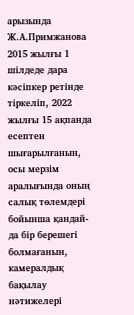арызында Ж.А.Примжанова 2015 жылғы 1 шілдеде дара кәсіпкер ретінде тіркеліп, 2022 жылғы 15 ақпанда есептен шығарылғанын, осы мерзім аралығында оның салық төлемдері бойынша қандай-да бір берешегі болмағанын, камералдық бақылау нәтижелері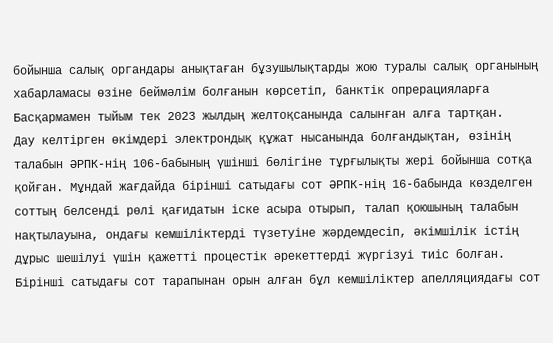бойынша салық органдары анықтаған бұзушылықтарды жою туралы салық органының хабарламасы өзіне беймәлім болғанын көрсетіп, банктік опрерацияларға Басқармамен тыйым тек 2023 жылдың желтоқсанында салынған алға тартқан.
Дау келтірген өкімдері электрондық құжат нысанында болғандықтан, өзінің талабын ӘРПК-нің 106-бабының үшінші бөлігіне тұрғылықты жері бойынша сотқа қойған. Мұндай жағдайда бірінші сатыдағы сот ӘРПК-нің 16-бабында көзделген соттың белсенді рөлі қағидатын іске асыра отырып, талап қоюшының талабын нақтылауына, ондағы кемшіліктерді түзетуіне жәрдемдесіп, әкімшілік істің дұрыс шешілуі үшін қажетті процестік әрекеттерді жүргізуі тиіс болған.
Бірінші сатыдағы сот тарапынан орын алған бұл кемшіліктер апелляциядағы сот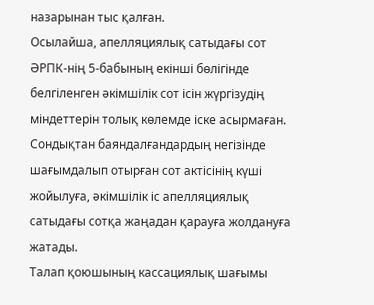назарынан тыс қалған.
Осылайша, апелляциялық сатыдағы сот ӘРПК-нің 5-бабының екінші бөлігінде белгіленген әкімшілік сот ісін жүргізудің міндеттерін толық көлемде іске асырмаған. Сондықтан баяндалғандардың негізінде шағымдалып отырған сот актісінің күші жойылуға, әкімшілік іс апелляциялық сатыдағы сотқа жаңадан қарауға жолдануға жатады.
Талап қоюшының кассациялық шағымы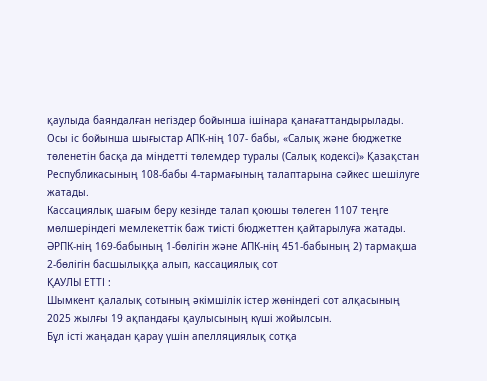қаулыда баяндалған негіздер бойынша ішінара қанағаттандырылады.
Осы іс бойынша шығыстар АПК-нің 107- бабы, «Салық және бюджетке төленетін басқа да міндетті төлемдер туралы (Салық кодексі)» Қазақстан Республикасының 108-бабы 4-тармағының талаптарына сәйкес шешілуге жатады.
Кассациялық шағым беру кезінде талап қоюшы төлеген 1107 теңге мөлшеріндегі мемлекеттік баж тиісті бюджеттен қайтарылуға жатады.
ӘРПК-нің 169-бабының 1-бөлігін және АПК-нің 451-бабының 2) тармақша 2-бөлігін басшылыққа алып, кассациялық сот
ҚАУЛЫ ЕТТІ :
Шымкент қалалық сотының әкімшілік істер жөніндегі сот алқасының 2025 жылғы 19 ақпандағы қаулысының күші жойылсын.
Бұл істі жаңадан қарау үшін апелляциялық сотқа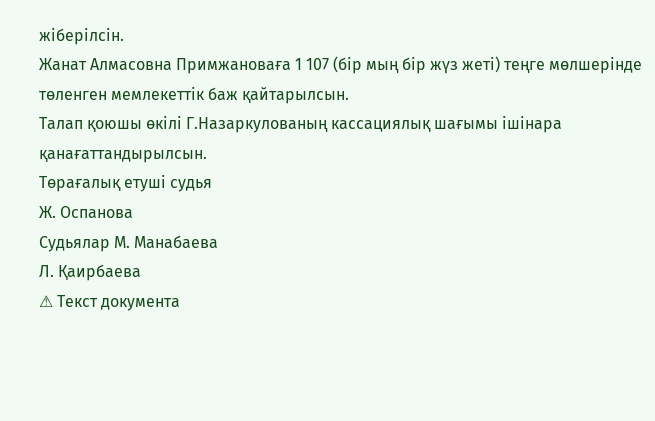жіберілсін.
Жанат Алмасовна Примжановаға 1 107 (бір мың бір жүз жеті) теңге мөлшерінде төленген мемлекеттік баж қайтарылсын.
Талап қоюшы өкілі Г.Назаркулованың кассациялық шағымы ішінара қанағаттандырылсын.
Төрағалық етуші судья
Ж. Оспанова
Судьялар М. Манабаева
Л. Қаирбаева
⚠ Текст документа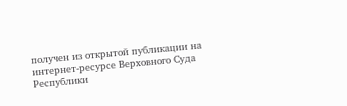получен из открытой публикации на интернет-ресурсе Верховного Суда Республики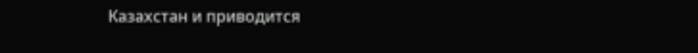Казахстан и приводится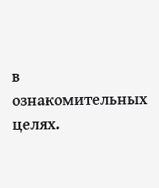в ознакомительных целях.